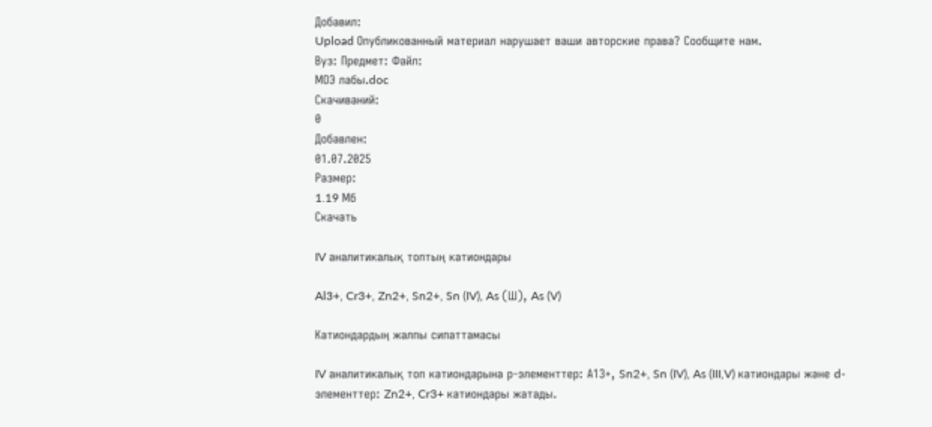Добавил:
Upload Опубликованный материал нарушает ваши авторские права? Сообщите нам.
Вуз: Предмет: Файл:
МОЭ лабы.doc
Скачиваний:
0
Добавлен:
01.07.2025
Размер:
1.19 Mб
Скачать

IV аналитикалық топтың катиондары

Al3+, Cr3+, Zn2+, Sn2+, Sn (IV), As (Ш), As (V)

Катиондардың жалпы сипаттамасы

IV аналитикалық топ катиондарына р-элементтер: А13+, Sn2+, Sn (IV), As (III,V) катиондары және d-элементтер: Zn2+, Cr3+ катиондары жатады.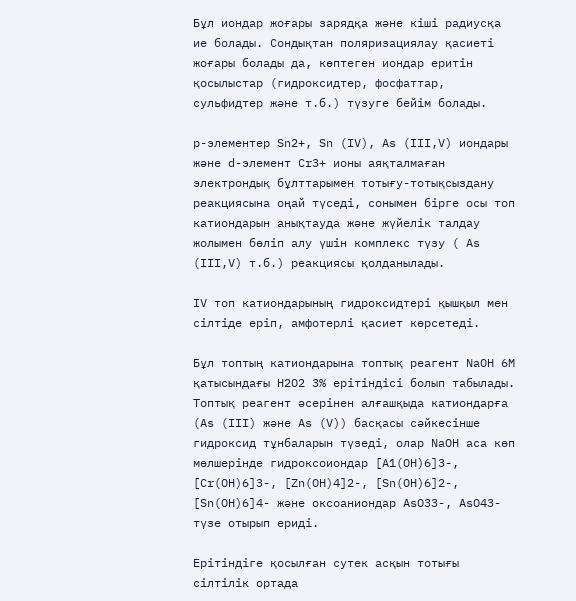Бұл иондар жоғары зарядқа және кіші радиусқа ие болады. Сондықтан поляризациялау қасиеті жоғары болады да, көптеген иондар еритін қосылыстар (гидроксидтер, фосфаттар, сульфидтер және т.б.) түзуге бейім болады.

р-элементер Sn2+, Sn (IV), As (III,V) иондары және d-элемент Cr3+ ионы аяқталмаған электрондық бұлттарымен тотығу-тотықсыздану реакциясына оңай түседі, сонымен бірге осы топ катиондарын анықтауда және жүйелік талдау жолымен бөліп алу үшін комплекс түзу ( As (III,V) т.б.) реакциясы қолданылады.

IV топ катиондарының гидроксидтері қышқыл мен сілтіде еріп, амфотерлі қасиет көрсетеді.

Бұл топтың катиондарына топтық реагент NaOH 6М қатысындағы Н2О2 3% ерітіндісі болып табылады. Топтық реагент әсерінен алғашқыда катиондарға (As (III) және As (V)) басқасы сәйкесінше гидроксид тұнбаларын түзеді, олар NaOH аса көп мөлшерінде гидроксоиондар [А1(ОН)6]3-, [Cr(OH)6]3-, [Zn(OH)4]2-, [Sn(OH)6]2-, [Sn(OH)6]4- және оксоаниондар AsO33-, AsO43- түзе отырып ериді.

Ерітіндіге қосылған сутек асқын тотығы сілтілік ортада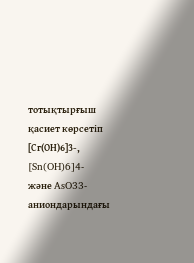тотықтырғыш қасиет көрсетіп [Сг(ОН)6]3-, [Sn(OH)6]4- және AsO33- аниондарындағы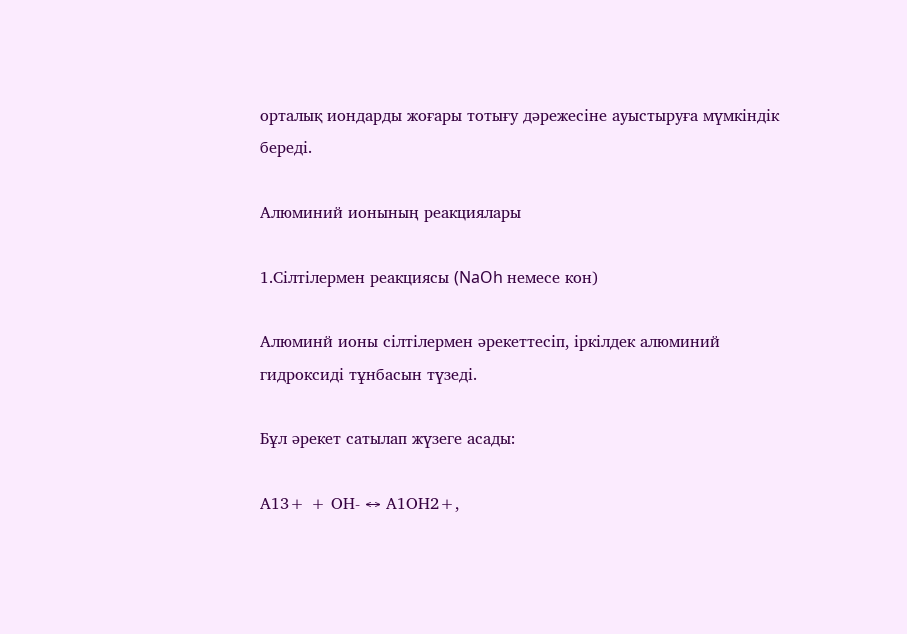орталық иондарды жоғары тотығу дәрежесіне ауыстыруға мүмкіндік береді.

Алюминий ионының реакциялары

1.Сілтілермен реакциясы (NaOh немесе кон)

Алюминй ионы сілтілермен әрекеттесіп, іркілдек алюминий гидроксиді тұнбасын түзеді.

Бұл әрекет сатылап жүзеге асады:

А13+ + ОН- ↔ А1ОН2+,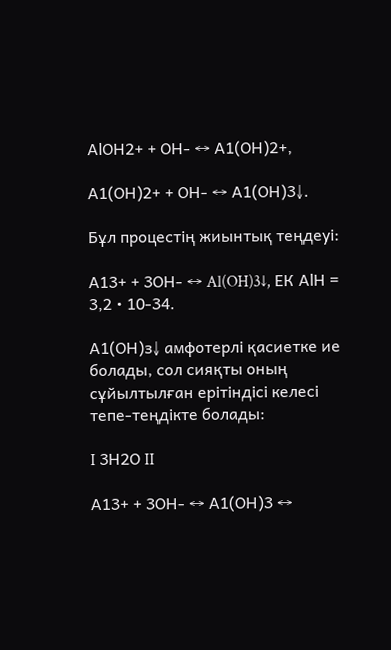АlOН2+ + ОН- ↔ А1(ОН)2+,

А1(ОН)2+ + ОН- ↔ А1(ОН)3↓.

Бұл процестің жиынтық теңдеуі:

А13+ + 3ОН- ↔ Al(OH)3↓, ЕК АlH = 3,2 • 10-34.

А1(ОН)з↓ амфотерлі қасиетке ие болады, сол сияқты оның сұйылтылған ерітіндісі келесі тепе-теңдікте болады:

I 3Н2О II

А13+ + 3ОН- ↔ А1(ОН)3 ↔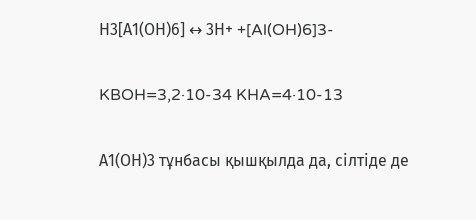Н3[А1(ОН)6] ↔ 3Н+ +[Al(OH)6]3-

KBOH=3,2·10-34 KHA=4·10-13

А1(ОН)3 тұнбасы қышқылда да, сілтіде де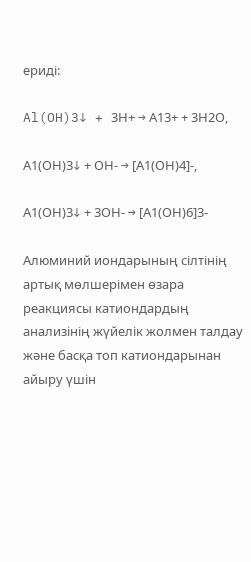ериді:

Al(OH)3↓ + 3Н+ → А13+ + 3Н2О,

А1(ОН)3↓ + ОН- → [А1(ОН)4]-,

А1(ОН)3↓ + 3ОН- → [А1(ОН)6]3-

Алюминий иондарының сілтінің артық мөлшерімен өзара реакциясы катиондардың анализінің жүйелік жолмен талдау және басқа топ катиондарынан айыру үшін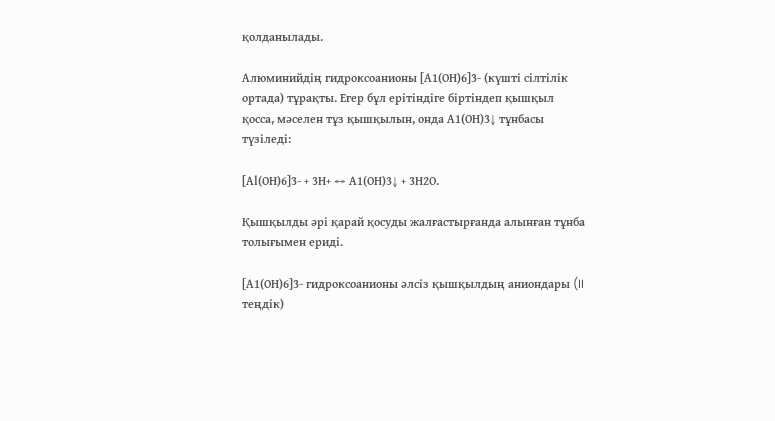қолданылады.

Алюминийдің гидроксоанионы [А1(ОН)6]3- (күшті сілтілік ортада) тұрақты. Егер бұл ерітіндіге біртіндеп қышқыл қосса, мәселен тұз қышқылын, онда А1(ОН)3↓ тұнбасы түзіледі:

[Аl(ОH)6]3- + 3Н+ ↔ А1(ОН)3↓ + 3Н2О.

Қышқылды әрі қарай қосуды жалғастырғанда алынған тұнба толығымен ериді.

[А1(ОН)6]3- гидроксоанионы әлсіз қышқылдың аниондары (II теңдік)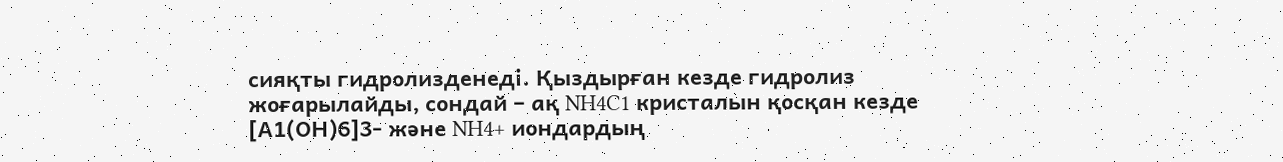сияқты гидролизденеді. Қыздырған кезде гидролиз жоғарылайды, сондай – ақ NH4C1 кристалын қосқан кезде [А1(ОН)6]3- және NH4+ иондардың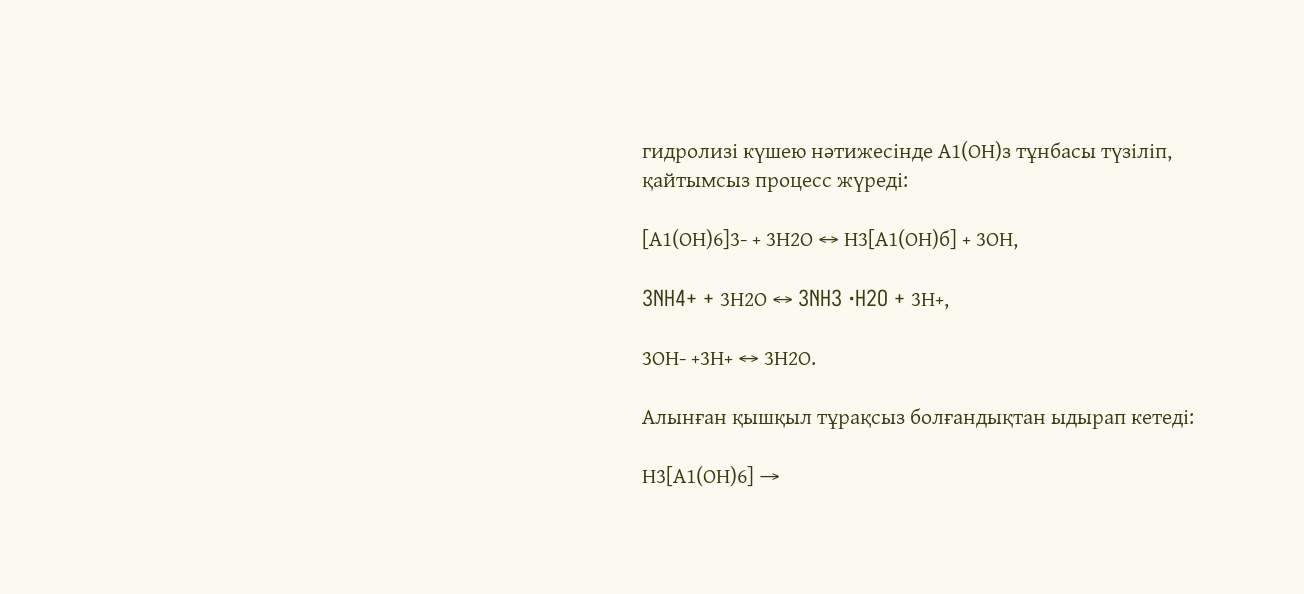гидролизі күшею нәтижесінде А1(ОН)з тұнбасы түзіліп, қайтымсыз процесс жүреді:

[А1(ОН)6]3- + 3Н2О ↔ Н3[А1(ОН)б] + 3ОН,

3NH4+ + 3Н2О ↔ 3NH3 ·H2O + 3Н+,

3ОН- +3Н+ ↔ 3Н2О.

Алынған қышқыл тұрақсыз болғандықтан ыдырап кетеді:

Н3[А1(ОН)6] →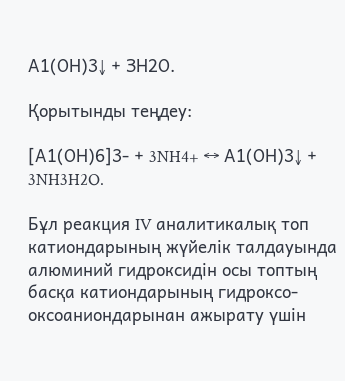А1(ОН)3↓ + ЗН2О.

Қорытынды теңдеу:

[А1(ОН)6]3- + 3NH4+ ↔ А1(ОН)3↓ + 3NH3H2O.

Бұл реакция IV аналитикалық топ катиондарының жүйелік талдауында алюминий гидроксидін осы топтың басқа катиондарының гидроксо- оксоаниондарынан ажырату үшін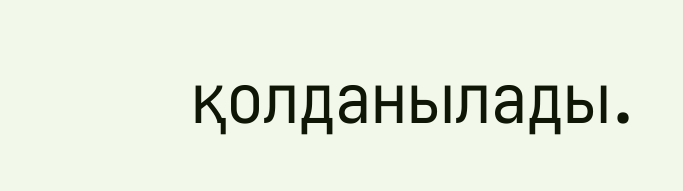қолданылады.